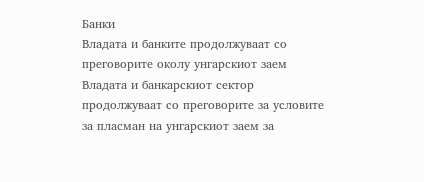Банки
Владата и банките продолжуваат со преговорите околу унгарскиот заем
Владата и банкарскиот сектор продолжуваат со преговорите за условите за пласман на унгарскиот заем за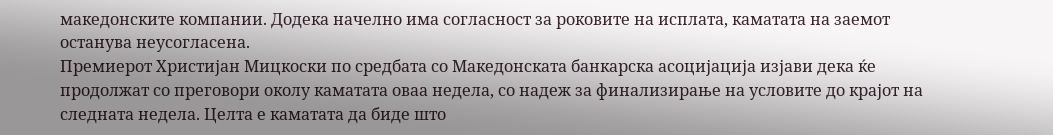македонските компании. Додека начелно има согласност за роковите на исплата, каматата на заемот останува неусогласенa.
Премиерот Христијан Мицкоски по средбата со Македонската банкарска асоцијација изјави дека ќе продолжат со преговори околу каматата оваа недела, со надеж за финализирање на условите до крајот на следната недела. Целта е каматата да биде што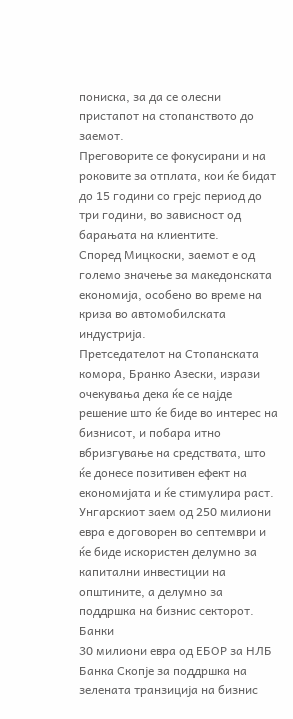пониска, за да се олесни пристапот на стопанството до заемот.
Преговорите се фокусирани и на роковите за отплата, кои ќе бидат до 15 години со грејс период до три години, во зависност од барањата на клиентите.
Според Мицкоски, заемот е од големо значење за македонската економија, особено во време на криза во автомобилската индустрија.
Претседателот на Стопанската комора, Бранко Азески, изрази очекувања дека ќе се најде решение што ќе биде во интерес на бизнисот, и побара итнo вбризгување на средствата, што ќе донесе позитивен ефект на економијата и ќе стимулира раст.
Унгарскиот заем од 250 милиони евра е договорен во септември и ќе биде искористен делумно за капитални инвестиции на општините, а делумно за поддршка на бизнис секторот.
Банки
30 милиони евра од ЕБОР за НЛБ Банка Скопје за поддршка на зелената транзиција на бизнис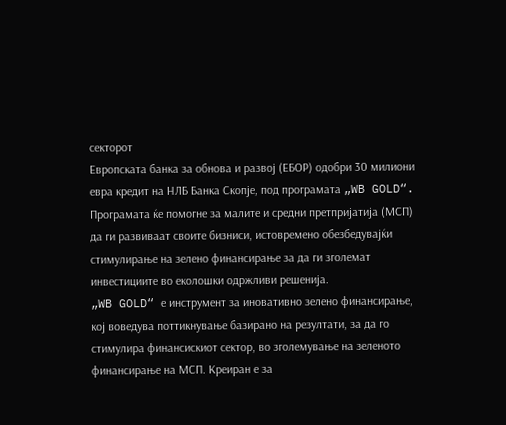секторот
Европската банка за обнова и развој (ЕБОР) одобри 30 милиони евра кредит на НЛБ Банка Скопје, под програмата „WB GOLD“.
Програмата ќе помогне за малите и средни претпријатија (МСП) да ги развиваат своите бизниси, истовремено обезбедувајќи стимулирање на зелено финансирање за да ги зголемат инвестициите во еколошки одржливи решенија.
„WB GOLD“ е инструмент за иновативно зелено финансирање, кој воведува поттикнување базиранo на резултати, за да го стимулира финансискиот сектор, во зголемување на зеленото финансирање на МСП. Креиран е за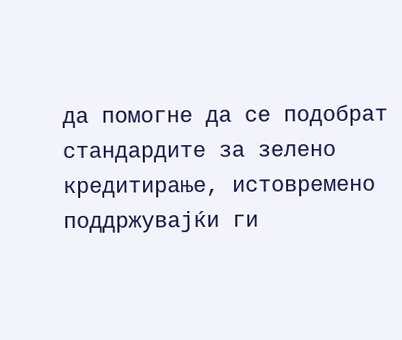да помогне да се подобрат стандардите за зелено кредитирање, истовремено поддржувајќи ги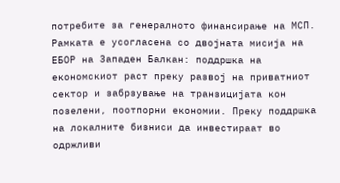потребите за генералното финансирање на МСП.
Рамката е усогласена со двојната мисија на ЕБОР на Западен Балкан: поддршка на економскиот раст преку развој на приватниот сектор и забрзување на транзицијата кон позелени, поотпорни економии. Преку поддршка на локалните бизниси да инвестираат во одржливи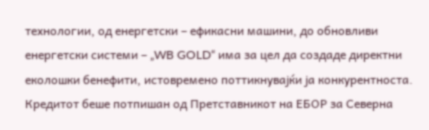технологии, од енергетски – ефикасни машини, до обновливи енергетски системи – „WB GOLD“ има за цел да создаде директни еколошки бенефити, истовремено поттикнувајќи ја конкурентноста.
Кредитот беше потпишан од Претставникот на ЕБОР за Северна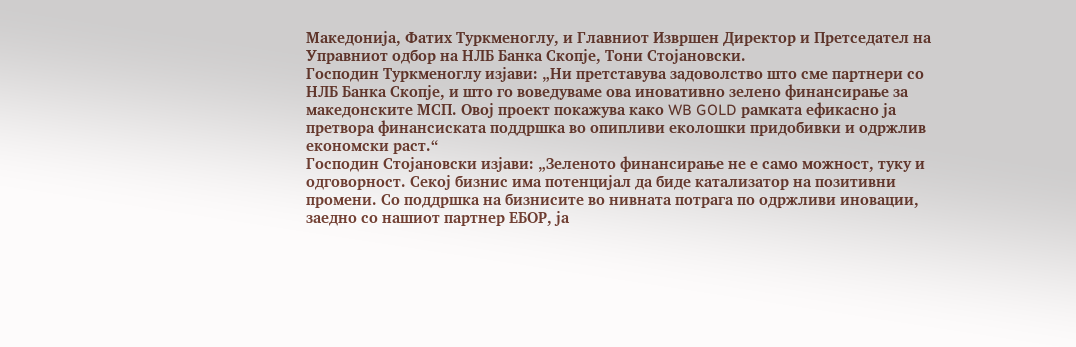Македонија, Фатих Туркменоглу, и Главниот Извршен Директор и Претседател на Управниот одбор на НЛБ Банка Скопје, Тони Стојановски.
Господин Туркменоглу изјави: „Ни претставува задоволство што сме партнери со НЛБ Банка Скопје, и што го воведуваме ова иновативно зелено финансирање за македонските МСП. Овој проект покажува како WB GOLD рамката ефикасно ја претвора финансиската поддршка во опипливи еколошки придобивки и одржлив економски раст.“
Господин Стојановски изјави: „Зеленото финансирање не е само можност, туку и одговорност. Секој бизнис има потенцијал да биде катализатор на позитивни промени. Со поддршка на бизнисите во нивната потрага по одржливи иновации, заедно со нашиот партнер ЕБОР, ја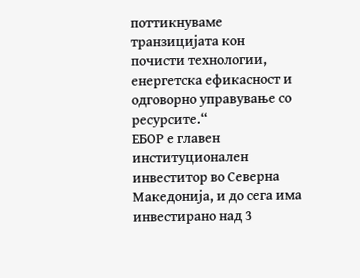поттикнуваме транзицијата кон почисти технологии, енергетска ефикасност и одговорно управување со ресурсите.“
ЕБОР е главен институционален инвеститор во Северна Македонија, и до сега има инвестирано над 3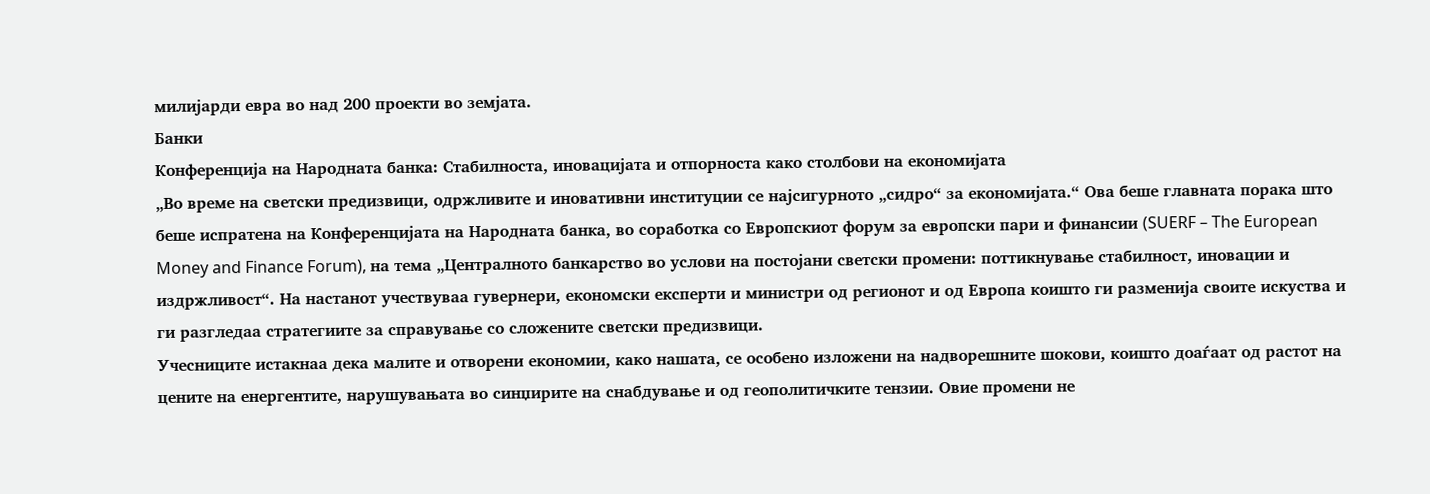милијарди евра во над 200 проекти во земјата.
Банки
Конференција на Народната банка: Стабилноста, иновацијата и отпорноста како столбови на економијата
„Во време на светски предизвици, одржливите и иновативни институции се најсигурното „сидро“ за економијата.“ Ова беше главната порака што беше испратена на Конференцијата на Народната банка, во соработка со Европскиот форум за европски пари и финансии (SUERF – The European Money and Finance Forum), на тема „Централното банкарство во услови на постојани светски промени: поттикнување стабилност, иновации и издржливост“. На настанот учествуваа гувернери, економски експерти и министри од регионот и од Европа коишто ги разменија своите искуства и ги разгледаа стратегиите за справување со сложените светски предизвици.
Учесниците истакнаа дека малите и отворени економии, како нашата, се особено изложени на надворешните шокови, коишто доаѓаат од растот на цените на енергентите, нарушувањата во синџирите на снабдување и од геополитичките тензии. Овие промени не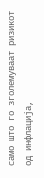само што го зголемуваат ризикот од инфлација,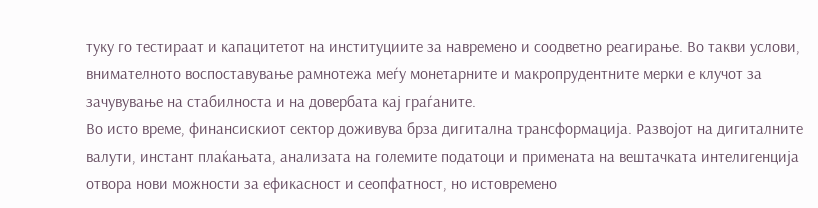туку го тестираат и капацитетот на институциите за навремено и соодветно реагирање. Во такви услови, внимателното воспоставување рамнотежа меѓу монетарните и макропрудентните мерки е клучот за зачувување на стабилноста и на довербата кај граѓаните.
Во исто време, финансискиот сектор доживува брза дигитална трансформација. Развојот на дигиталните валути, инстант плаќањата, анализата на големите податоци и примената на вештачката интелигенција отвора нови можности за ефикасност и сеопфатност, но истовремено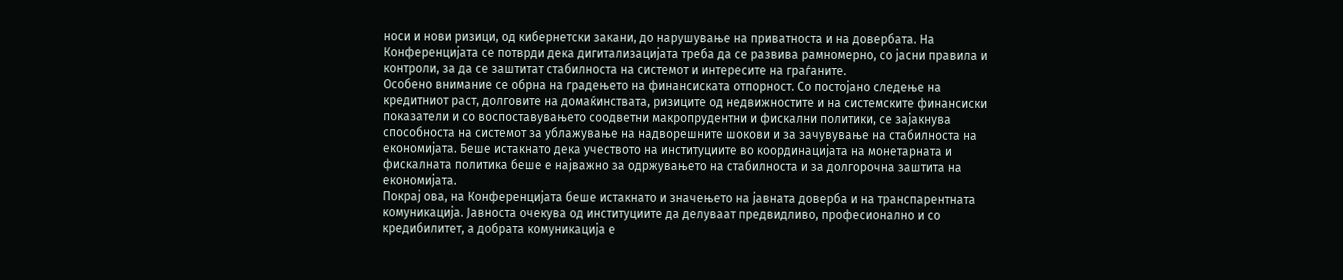носи и нови ризици, од кибернетски закани, до нарушување на приватноста и на довербата. На Конференцијата се потврди дека дигитализацијата треба да се развива рамномерно, со јасни правила и контроли, за да се заштитат стабилноста на системот и интересите на граѓаните.
Особено внимание се обрна на градењето на финансиската отпорност. Со постојано следење на кредитниот раст, долговите на домаќинствата, ризиците од недвижностите и на системските финансиски показатели и со воспоставувањето соодветни макропрудентни и фискални политики, се зајакнува способноста на системот за ублажување на надворешните шокови и за зачувување на стабилноста на економијата. Беше истакнато дека учеството на институциите во координацијата на монетарната и фискалната политика беше е најважно за одржувањето на стабилноста и за долгорочна заштита на економијата.
Покрај ова, на Конференцијата беше истакнато и значењето на јавната доверба и на транспарентната комуникација. Јавноста очекува од институциите да делуваат предвидливо, професионално и со кредибилитет, а добрата комуникација е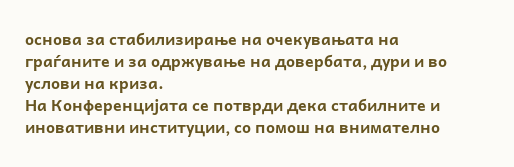основа за стабилизирање на очекувањата на граѓаните и за одржување на довербата, дури и во услови на криза.
На Конференцијата се потврди дека стабилните и иновативни институции, со помош на внимателно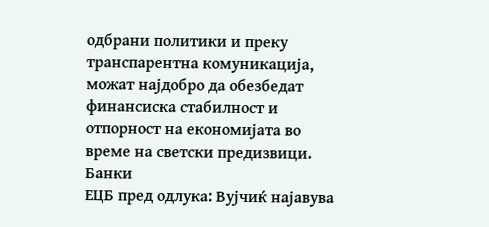одбрани политики и преку транспарентна комуникација, можат најдобро да обезбедат финансиска стабилност и отпорност на економијата во време на светски предизвици.
Банки
ЕЦБ пред одлука: Вујчиќ најавува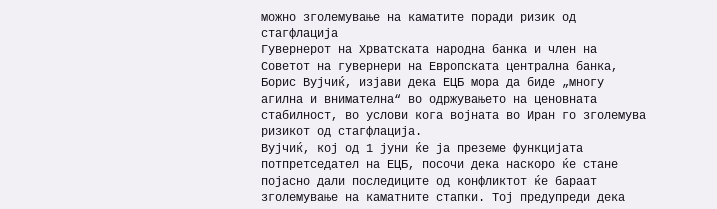можно зголемување на каматите поради ризик од стагфлација
Гувернерот на Хрватската народна банка и член на Советот на гувернери на Европската централна банка, Борис Вујчиќ, изјави дека ЕЦБ мора да биде „многу агилна и внимателна“ во одржувањето на ценовната стабилност, во услови кога војната во Иран го зголемува ризикот од стагфлација.
Вујчиќ, кој од 1 јуни ќе ја преземе функцијата потпретседател на ЕЦБ, посочи дека наскоро ќе стане појасно дали последиците од конфликтот ќе бараат зголемување на каматните стапки. Тој предупреди дека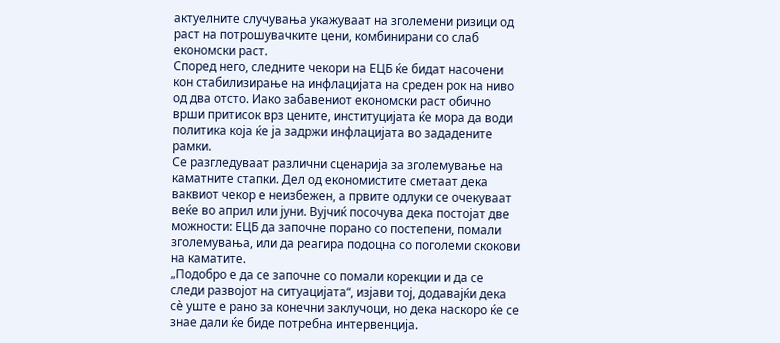актуелните случувања укажуваат на зголемени ризици од раст на потрошувачките цени, комбинирани со слаб економски раст.
Според него, следните чекори на ЕЦБ ќе бидат насочени кон стабилизирање на инфлацијата на среден рок на ниво од два отсто. Иако забавениот економски раст обично врши притисок врз цените, институцијата ќе мора да води политика која ќе ја задржи инфлацијата во зададените рамки.
Се разгледуваат различни сценарија за зголемување на каматните стапки. Дел од економистите сметаат дека ваквиот чекор е неизбежен, а првите одлуки се очекуваат веќе во април или јуни. Вујчиќ посочува дека постојат две можности: ЕЦБ да започне порано со постепени, помали зголемувања, или да реагира подоцна со поголеми скокови на каматите.
„Подобро е да се започне со помали корекции и да се следи развојот на ситуацијата“, изјави тој, додавајќи дека сè уште е рано за конечни заклучоци, но дека наскоро ќе се знае дали ќе биде потребна интервенција.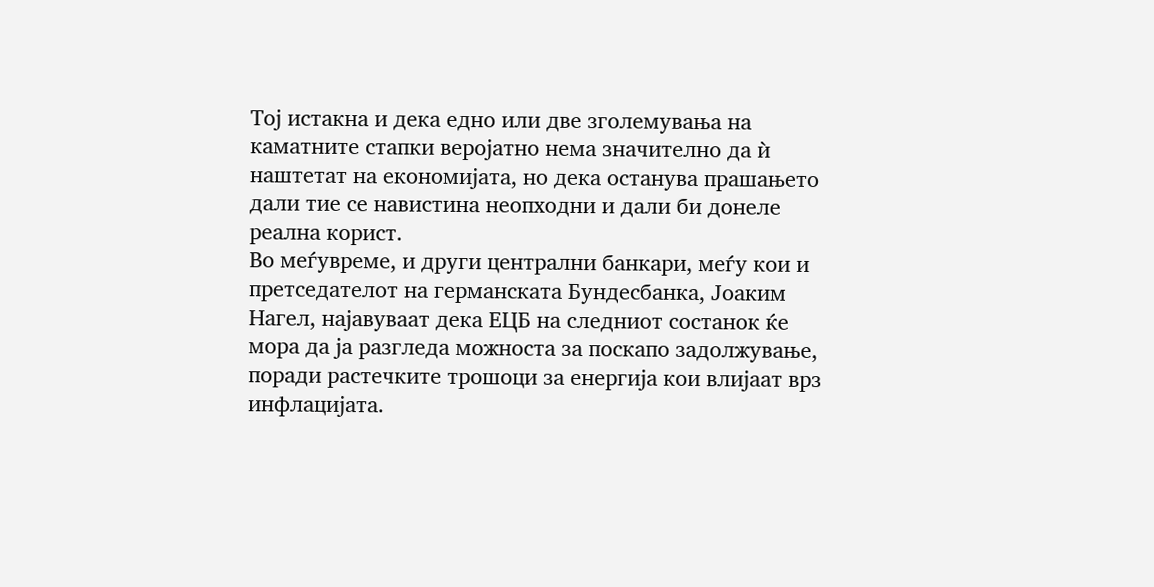Тој истакна и дека едно или две зголемувања на каматните стапки веројатно нема значително да ѝ наштетат на економијата, но дека останува прашањето дали тие се навистина неопходни и дали би донеле реална корист.
Во меѓувреме, и други централни банкари, меѓу кои и претседателот на германската Бундесбанка, Јоаким Нагел, најавуваат дека ЕЦБ на следниот состанок ќе мора да ја разгледа можноста за поскапо задолжување, поради растечките трошоци за енергија кои влијаат врз инфлацијата.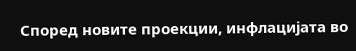Според новите проекции, инфлацијата во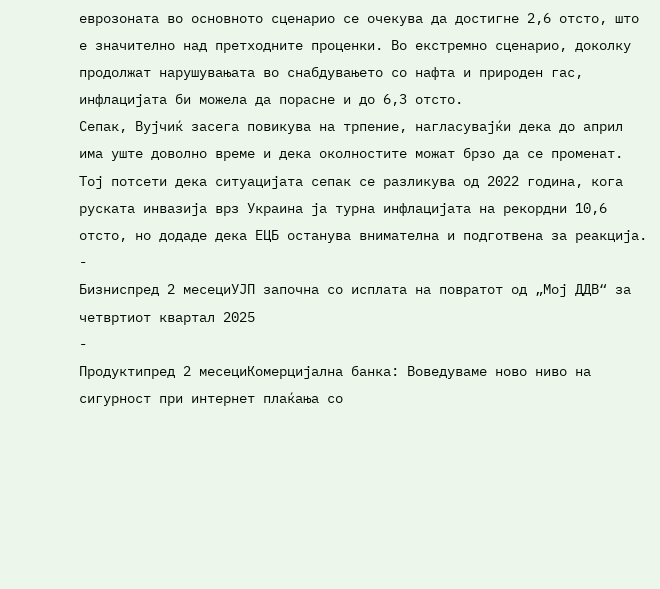еврозоната во основното сценарио се очекува да достигне 2,6 отсто, што е значително над претходните проценки. Во екстремно сценарио, доколку продолжат нарушувањата во снабдувањето со нафта и природен гас, инфлацијата би можела да порасне и до 6,3 отсто.
Сепак, Вујчиќ засега повикува на трпение, нагласувајќи дека до април има уште доволно време и дека околностите можат брзо да се променат. Тој потсети дека ситуацијата сепак се разликува од 2022 година, кога руската инвазија врз Украина ја турна инфлацијата на рекордни 10,6 отсто, но додаде дека ЕЦБ останува внимателна и подготвена за реакција.
-
Бизниспред 2 месециУЈП започна со исплата на повратот од „Мој ДДВ“ за четвртиот квартал 2025
-
Продуктипред 2 месециКомерцијална банка: Воведуваме ново ниво на сигурност при интернет плаќања со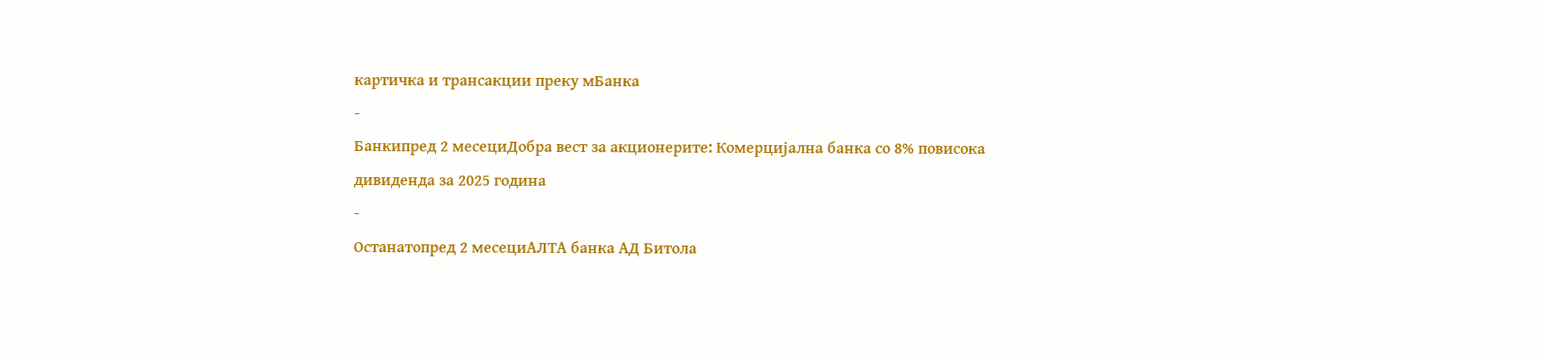картичка и трансакции преку мБанка
-
Банкипред 2 месециДобра вест за акционерите: Комерцијална банка со 8% повисока дивиденда за 2025 година
-
Останатопред 2 месециАЛТА банка АД Битола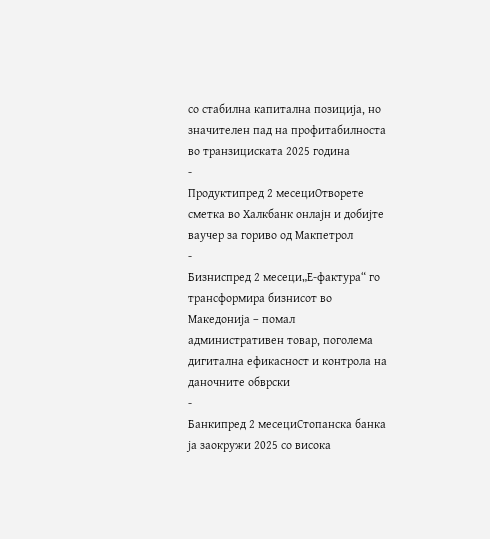со стабилна капитална позиција, но значителен пад на профитабилноста во транзициската 2025 година
-
Продуктипред 2 месециОтворете сметка во Халкбанк онлајн и добијте ваучер за гориво од Макпетрол
-
Бизниспред 2 месеци„Е-фактура“ го трансформира бизнисот во Македонија – помал административен товар, поголема дигитална ефикасност и контрола на даночните обврски
-
Банкипред 2 месециСтопанска банка ја заокружи 2025 со висока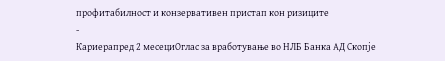профитабилност и конзервативен пристап кон ризиците
-
Кариерапред 2 месециОглас за вработување во НЛБ Банка АД Скопје